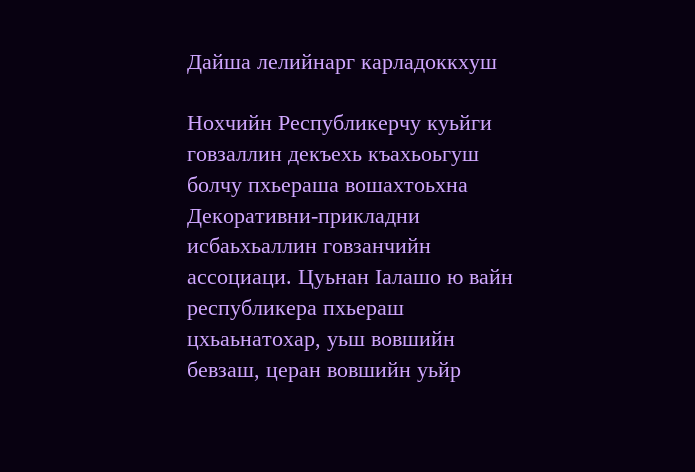Дайша лелийнарг карладоккхуш

Нохчийн Республикерчу куьйги говзаллин декъехь къахьоьгуш болчу пхьераша вошахтоьхна Декоративни-прикладни исбаьхьаллин говзанчийн ассоциаци. Цуьнан Iалашо ю вайн республикера пхьераш цхьаьнатохар, уьш вовшийн бевзаш, церан вовшийн уьйр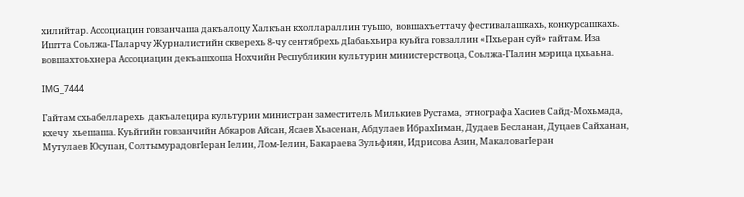хилийтар. Ассоциацин говзанчаша дакъалоцу Халкъан кхоллараллин туьшо,  вовшахъеттачу фестивалашкахь, конкурсашкахь. Иштта Соьлжа-ГIаларчу Журналистийн скверехь 8-чу сентябрехь дIабаьхьира куьйга говзаллин «Пхьеран суй» гайтам. Иза вовшахтоьхнера Ассоциацин декъашхоша Нохчийн Республикин культурин министерствоца, Соьлжа-ГIалин мэрица цхьаьна.

IMG_7444

Гайтам схьабелларехь  дакъалецира культурин министран заместитель Милькиев Рустама,  этнографа Хасиев Сайд-Мохьмада, кхечу  хьешаша. Куьйгийн говзанчийн Абкаров Айсан, Ясаев Хьасенан, Абдулаев ИбрахIиман, Дудаев Бесланан, Дуцаев Сайханан, Мутулаев Юсупан, СолтымурадовгIеран Iелин, Лом-Iелин, Бакараева Зульфиян, Идрисова Азин, МакаловагIеран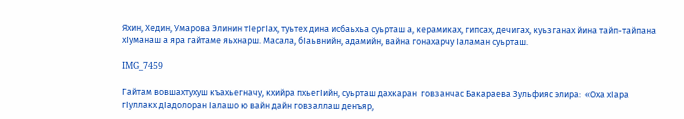Яхин, Хедин, Умарова Элинин тIергIах, туьтех дина исбаьхьа суьрташ а, керамиках, гипсах, дечигах, куьзганах йина тайп-тайпана хIуманаш а яра гайтаме яьхнарш. Масала, бIаьвнийн, адамийн, вайна гонахарчу Iаламан суьрташ.

IMG_7459

Гайтам вовшахтухуш къахьегначу, кхийра пхьегIийн, суьрташ дахкаран  говзанчас Бакараева Зульфияс элира:  «Оха хIара гIуллакх дIадолоран Iалашо ю вайн дайн говзаллаш денъяр,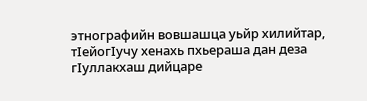этнографийн вовшашца уьйр хилийтар, тIейогIучу хенахь пхьераша дан деза гIуллакхаш дийцаре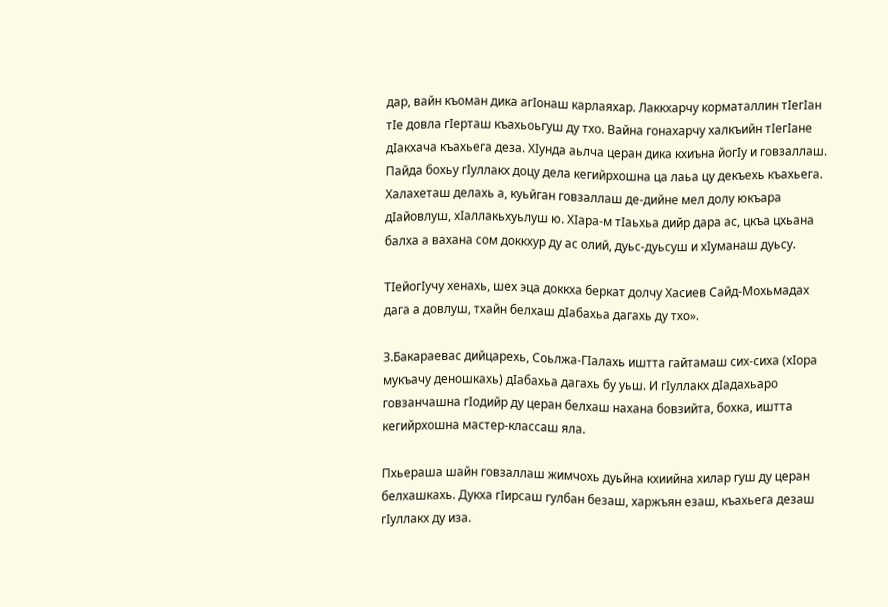дар, вайн къоман дика агIонаш карлаяхар. Лаккхарчу корматаллин тIегIан тIе довла гIерташ къахьоьгуш ду тхо. Вайна гонахарчу халкъийн тIегIане дIакхача къахьега деза. ХIунда аьлча церан дика кхиъна йогIу и говзаллаш. Пайда бохьу гIуллакх доцу дела кегийрхошна ца лаьа цу декъехь къахьега. Халахеташ делахь а, куьйган говзаллаш де-дийне мел долу юкъара дIайовлуш, хIаллакьхуьлуш ю. ХIара-м тIаьхьа дийр дара ас, цкъа цхьана балха а вахана сом доккхур ду ас олий, дуьс-дуьсуш и хIуманаш дуьсу.

ТIейогIучу хенахь, шех эца доккха беркат долчу Хасиев Сайд-Мохьмадах дага а довлуш, тхайн белхаш дIабахьа дагахь ду тхо».

З.Бакараевас дийцарехь, Соьлжа-ГIалахь иштта гайтамаш сих-сиха (хIора мукъачу деношкахь) дIабахьа дагахь бу уьш. И гIуллакх дIадахьаро говзанчашна гIодийр ду церан белхаш нахана бовзийта, бохка, иштта кегийрхошна мастер-классаш яла.

Пхьераша шайн говзаллаш жимчохь дуьйна кхиийна хилар гуш ду церан белхашкахь. Дукха гIирсаш гулбан безаш, харжъян езаш, къахьега дезаш гIуллакх ду иза.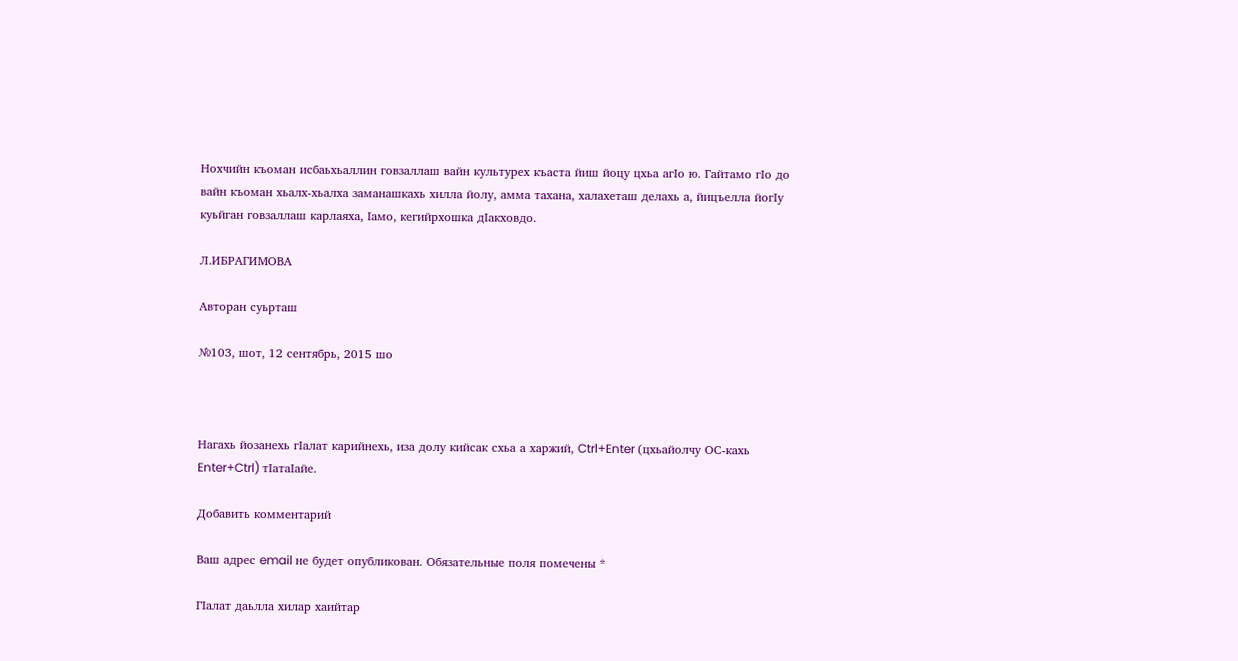Нохчийн къоман исбаьхьаллин говзаллаш вайн культурех къаста йиш йоцу цхьа агIо ю. Гайтамо гIо до вайн къоман хьалх-хьалха заманашкахь хилла йолу, амма тахана, халахеташ делахь а, йицъелла йогIу куьйган говзаллаш карлаяха, Iамо, кегийрхошка дIакховдо.

Л.ИБРАГИМОВА

Авторан суьрташ

№103, шот, 12 сентябрь, 2015 шо



Нагахь йозанехь гIалат карийнехь, иза долу кийсак схьа а харжий, Ctrl+Enter (цхьайолчу ОС-кахь Enter+Ctrl) тIатаIайе.

Добавить комментарий

Ваш адрес email не будет опубликован. Обязательные поля помечены *

ГIалат даьлла хилар хаийтар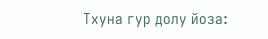Тхуна гур долу йоза: